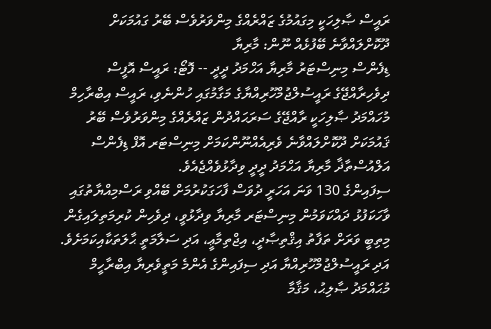ރައީސް ޞާލިހަކީ މިގައުމުގެ ޒައްރެއްގެ މިންވަރުވެސް ބޭރު ގައުމަކަށް ދޫކޮށްލައްވާނެ ބޭފުޅެއް ނޫން: މާރިޔާ
ޑިފެންސް މިނިސްޓަރު މާރިޔާ އަހްމަދު ދީދީ -- ފޮޓޯ: ރައީސް އޮފީސް
ދިވެހިރާއްޖޭގެ ރައީސުލްޖުމްހޫރިއްޔާގެ މަގާމުގައި ހުންނެވި، ރައީސް އިބްރާހިމް މުހައްމަދު ޞާލިހަކީ ރާއްޖޭގެ ސަރަޙައްދުން ޒައްރެއްގެ މިންވަރުވެސް ބޭރު ޤައުމަކަށް ދޫކޮށްލައްވާނެ ވެރިއެއްނޫންކަމަށް މިނިސްޓަރ އޮފް ޑިފެންސް އަލްއުސްތާޛާ މާރިޔާ އަޙްމަދު ދީދީ ވިދާޅުވެއްޖެއެވެ.
ސިފައިންގެ 130 ވަނަ އަހަރީ ދުވަސް ފާހަގަކުރުމަށް ބޭއްވި ރަސްމިއްޔާތުގައި ވާހަކަފުޅު ދައްކަވަމުން މިނިސްޓަރ މާރިޔާ ވިދާޅުވީ، ދިވެހިން ކުރިމަތިލައިގެން މިތިބީ ވަރަށް ތަފާތު އިޤްތިޞާދީ، އިޖްތިމާޢީ، އަދި ސަލާމަތީ ޙާލަތަކާއިކަމަށެވެ.
އަދި ރައީސުލްޖުމްހޫރިއްޔާ އަދި ސިފައިންގެ އެންމެ މަތީވެރިޔާ އިބްރާހީމް މުޙައްމަދު ޞާލިޙު، މަޤާމާ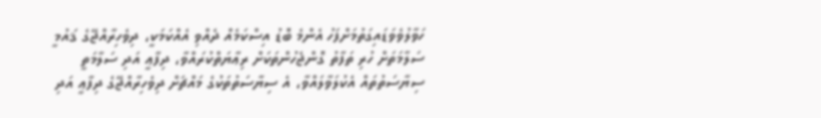ހަވާލުވެވަޑައިގަތުމަށްފަހު އެންމެ ބޮޑު އިސްކަމެއް ދެއްވި އެއްކަމަކީ، ދިވެހިރާއްޖޭގެ ޤައުމީ ސަލާމަތަށް ހުރި ތަފާތު ގޮންޖެހުންތަކަށް ރިޢާޔަތްކުރައްވާ، ދިފާޢީ އަދި ސަލާމަތީ ސިޔާސަތުތައް އެކުލަވާލައްވާ، އެ ސިޔާސަތުތަކުގެ މައްޗަށް ދިވެހިރާއްޖޭގެ ދިފާޢީ އަދި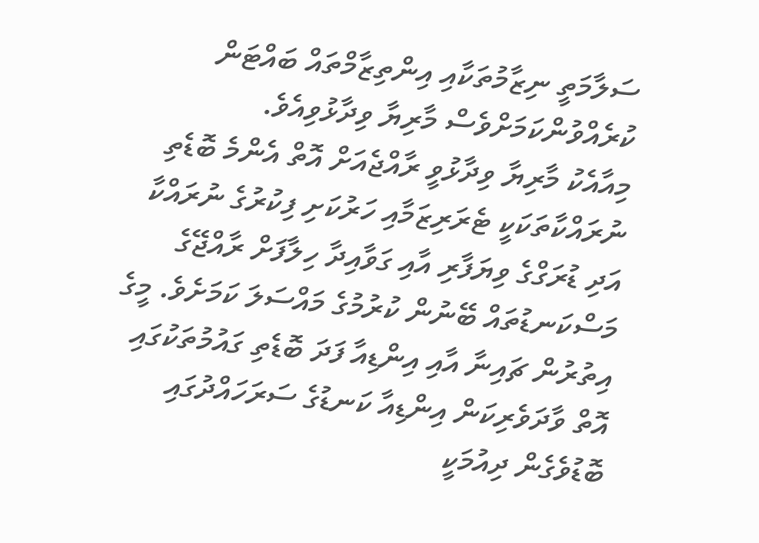ސަލާމަތީ ނިޒާމުތަކާއި އިންތިޒާމްތައް ބައްޓަން ކުރެއްވުންކަމަށްވެސް މާރިޔާ ވިދާޅުވިއެވެ.
މިއާއެކު މާރިޔާ ވިދާޅުވީ ރާއްޖެއަށް އޮތް އެންމެ ބޮޑެތި ނުރައްކާތަކަކީ ޓެރަރިޒަމާއި ހަރުކަށި ފިކުރުގެ ނުރައްކާ އަދި ޑުރަގްގެ ވިޔަފާރި އާއި ގަވާއިދާ ހިލާފަށް ރާއްޖޭގެ މަސްކަނޑުތައް ބޭނުން ކުރުމުގެ މައްސަލަ ކަމަށެވެ. މީގެ އިތުރުން ޗައިނާ އާއި އިންޑިއާ ފަދަ ބޮޑެތި ގައުމުތަކުގައި އޮތް ވާދަވެރިކަން އިންޑިއާ ކަނޑުގެ ސަރަހައްދުގައި ބޮޑުވެގެން ދިއުމަކީ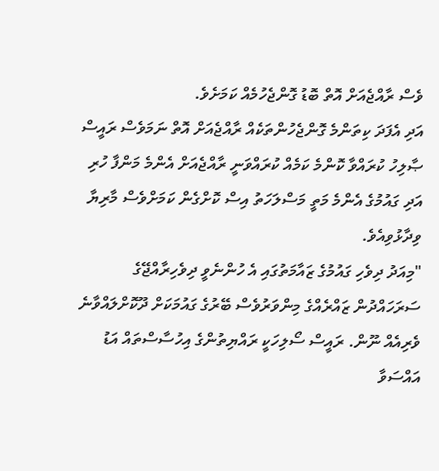ވެސް ރާއްޖެއަށް އޮތް ބޮޑު ގޮންޖެހުމެއް ކަމަށެވެ.
އަދި އެފަދަ ކިތަންމެ ގޮންޖެހުންތަކެއް ރާއްޖެއަށް އޮތް ނަމަވެސް ރައީސް ޞާލިހު ކުރައްވާ ކޮންމެ ކަމެއް ކުރައްވަނީ ރާއްޖެއަށް އެންމެ މަންފާ ހުރި އަދި ގައުމުގެ އެންމެ މަތީ މަސްލަހަތު އިސް ކޮށްގެން ކަމަށްވެސް މާރިޔާ ވިދާޅުވިއެވެ.
"މިއަދު ދިވެހި ގައުމުގެ ޒައާމަތުގައި އެ ހުންނެވީ ދިވެހިރާއްޖޭގެ ސަރަހައްދުން ޒައްރެއްގެ މިންވަރުވެސް ބޭރުގެ ގައުމަކަށް ދޫކޮށްލައްވާނެ ވެރިއެއް ނޫން. ރައީސް ސޯލިހަކީ ރައްޔިތުންގެ އިހުސާސްތައް އަޑު އައްސަވާ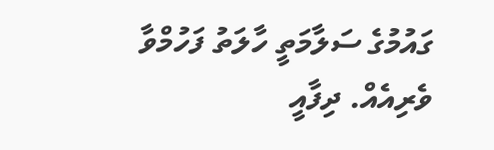ގައުމުގެ ސަލާމަތީ ހާލަތު ފަހުމްވާ ވެރިއެއް. ދިފާއީ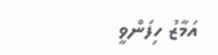އަމާޒު ހިފަންވީ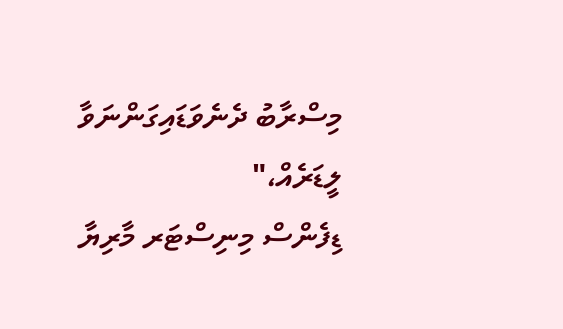މިސްރާބު ދެނެވަޑައިގަންނަވާ ލީޑަރެއް،"
ޑިފެންސް މިނިސްޓަރ މާރިޔާ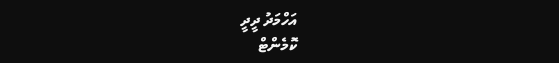އަހްމަދު ދީދީ
ކޮމެންޓް